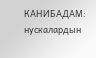КАНИБАДАМ: нускалардын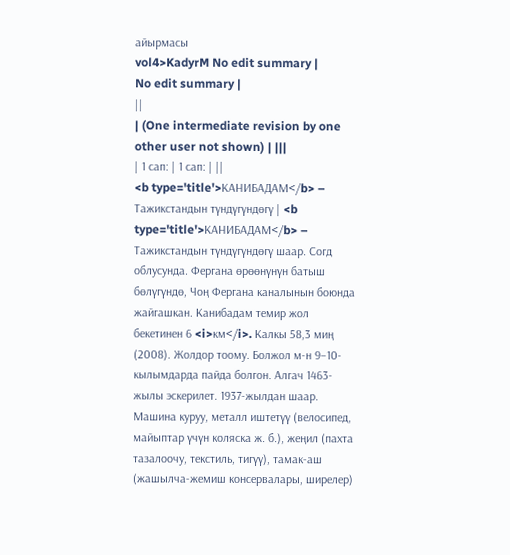айырмасы
vol4>KadyrM No edit summary |
No edit summary |
||
| (One intermediate revision by one other user not shown) | |||
| 1 сап: | 1 сап: | ||
<b type='title'>КАНИБАДАМ</b> – Тажикстандын түндүгүндөгү | <b type='title'>КАНИБАДАМ</b> – Тажикстандын түндүгүндөгү шаар. Согд облусунда. Фергана өрөөнүнүн батыш бөлүгүндө, Чоң Фергана каналынын боюнда жайгашкан. Канибадам темир жол бекетинен 6 <i>км</i>. Калкы 58,3 миң (2008). Жолдор тоому. Болжол м-н 9–10-кылымдарда пайда болгон. Алгач 1463-жылы эскерилет. 1937-жылдан шаар. Машина куруу, металл иштетүү (велосипед, майыптар үчүн коляска ж. б.), жеңил (пахта тазалоочу, текстиль, тигүү), тамак-аш (жашылча-жемиш консервалары, ширелер)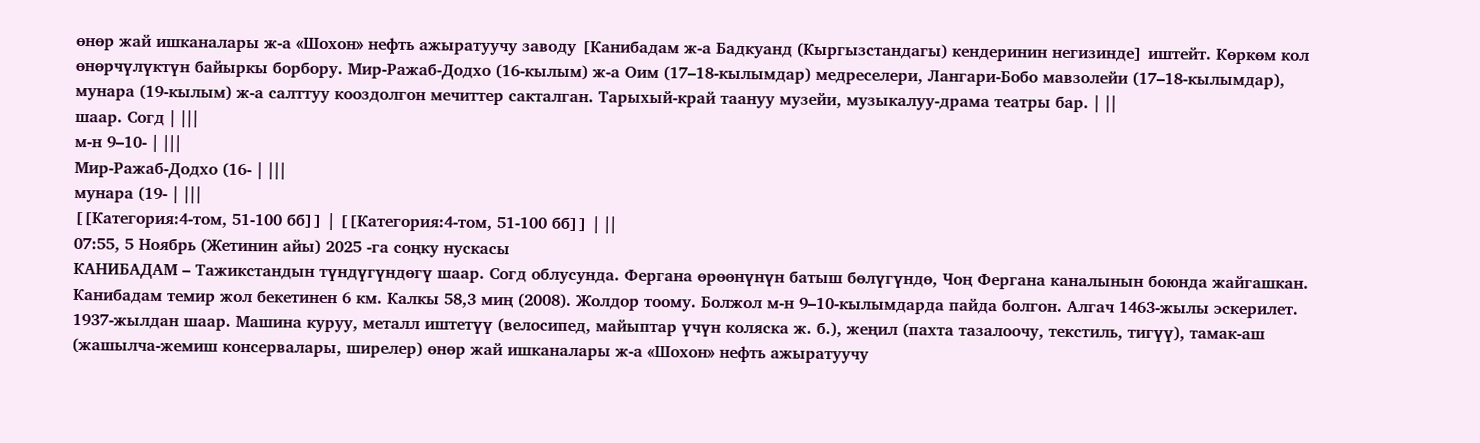өнөр жай ишканалары ж-а «Шохон» нефть ажыратуучу заводу [Канибадам ж-а Бадкуанд (Кыргызстандагы) кендеринин негизинде] иштейт. Көркөм кол өнөрчүлүктүн байыркы борбору. Мир-Ражаб-Додхо (16-кылым) ж-а Оим (17–18-кылымдар) медреселери, Лангари-Бобо мавзолейи (17–18-кылымдар), мунара (19-кылым) ж-а салттуу кооздолгон мечиттер сакталган. Тарыхый-край таануу музейи, музыкалуу-драма театры бар. | ||
шаар. Согд | |||
м-н 9–10- | |||
Мир-Ражаб-Додхо (16- | |||
мунара (19- | |||
[[Категория:4-том, 51-100 бб]] | [[Категория:4-том, 51-100 бб]] | ||
07:55, 5 Ноябрь (Жетинин айы) 2025 -га соңку нускасы
КАНИБАДАМ – Тажикстандын түндүгүндөгү шаар. Согд облусунда. Фергана өрөөнүнүн батыш бөлүгүндө, Чоң Фергана каналынын боюнда жайгашкан. Канибадам темир жол бекетинен 6 км. Калкы 58,3 миң (2008). Жолдор тоому. Болжол м-н 9–10-кылымдарда пайда болгон. Алгач 1463-жылы эскерилет. 1937-жылдан шаар. Машина куруу, металл иштетүү (велосипед, майыптар үчүн коляска ж. б.), жеңил (пахта тазалоочу, текстиль, тигүү), тамак-аш (жашылча-жемиш консервалары, ширелер) өнөр жай ишканалары ж-а «Шохон» нефть ажыратуучу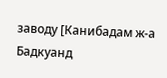заводу [Канибадам ж-а Бадкуанд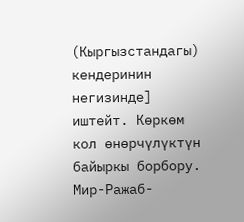(Кыргызстандагы) кендеринин негизинде] иштейт. Көркөм кол өнөрчүлүктүн байыркы борбору. Мир-Ражаб-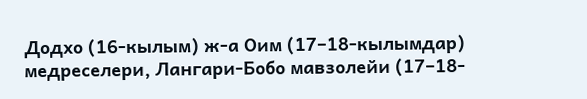Додхо (16-кылым) ж-а Оим (17–18-кылымдар) медреселери, Лангари-Бобо мавзолейи (17–18-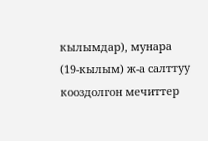кылымдар), мунара (19-кылым) ж-а салттуу кооздолгон мечиттер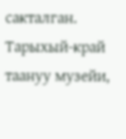сакталган. Тарыхый-край таануу музейи,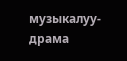музыкалуу-драма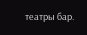театры бар.